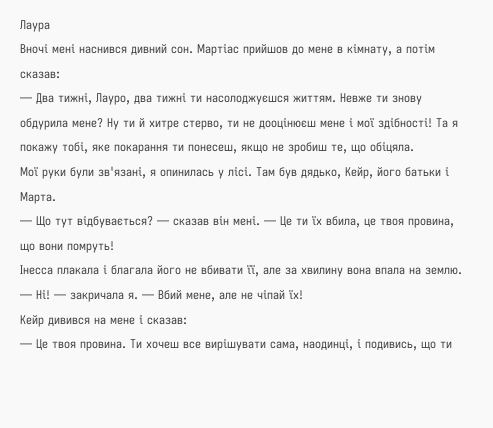Лаура
Вночі мені наснився дивний сон. Мартіас прийшов до мене в кімнату, а потім сказав:
— Два тижні, Лауро, два тижні ти насолоджуєшся життям. Невже ти знову обдурила мене? Ну ти й хитре стерво, ти не дооцінюєш мене і мої здібності! Та я покажу тобі, яке покарання ти понесеш, якщо не зробиш те, що обіцяла.
Мої руки були зв'язані, я опинилась у лісі. Там був дядько, Кейр, його батьки і Марта.
— Що тут відбувається? — сказав він мені. — Це ти їх вбила, це твоя провина, що вони помруть!
Інесса плакала і благала його не вбивати її, але за хвилину вона впала на землю.
— Ні! — закричала я. — Вбий мене, але не чіпай їх!
Кейр дивився на мене і сказав:
— Це твоя провина. Ти хочеш все вирішувати сама, наодинці, і подивись, що ти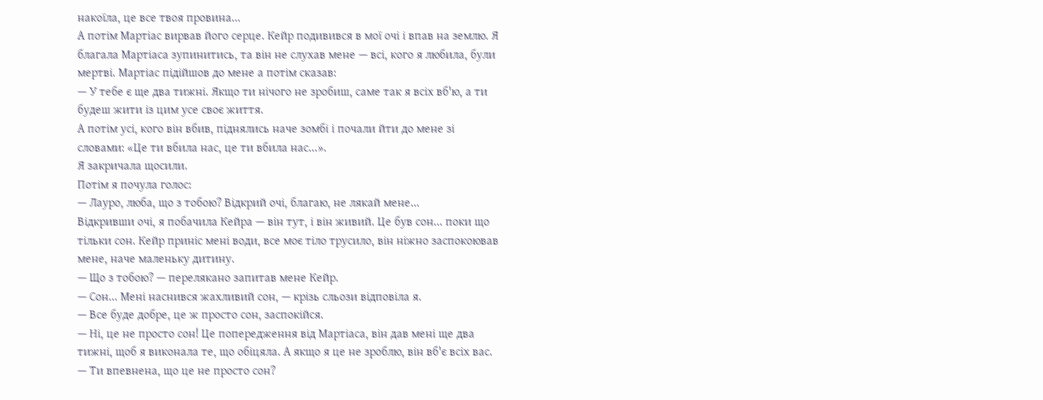накоїла, це все твоя провина...
А потім Мартіас вирвав його серце. Кейр подивився в мої очі і впав на землю. Я благала Мартіаса зупинитись, та він не слухав мене — всі, кого я любила, були мертві. Мартіас підійшов до мене а потім сказав:
— У тебе є ще два тижні. Якщо ти нічого не зробиш, саме так я всіх вб'ю, а ти будеш жити із цим усе своє життя.
А потім усі, кого він вбив, піднялись наче зомбі і почали йти до мене зі словами: «Це ти вбила нас, це ти вбила нас...».
Я закричала щосили.
Потім я почула голос:
— Лауро, люба, що з тобою? Відкрий очі, благаю, не лякай мене...
Відкривши очі, я побачила Кейра — він тут, і він живий. Це був сон... поки що тільки сон. Кейр приніс мені води, все моє тіло трусило, він ніжно заспокоював мене, наче маленьку дитину.
— Що з тобою? — перелякано запитав мене Кейр.
— Сон... Мені наснився жахливий сон, — крізь сльози відповіла я.
— Все буде добре, це ж просто сон, заспокійся.
— Ні, це не просто сон! Це попередження від Мартіаса, він дав мені ще два тижні, щоб я виконала те, що обіцяла. А якщо я це не зроблю, він вб'є всіх вас.
— Ти впевнена, що це не просто сон?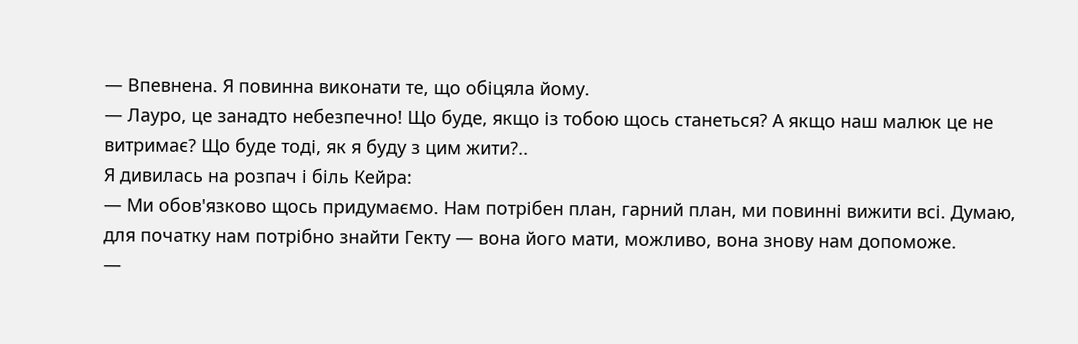— Впевнена. Я повинна виконати те, що обіцяла йому.
— Лауро, це занадто небезпечно! Що буде, якщо із тобою щось станеться? А якщо наш малюк це не витримає? Що буде тоді, як я буду з цим жити?..
Я дивилась на розпач і біль Кейра:
— Ми обов'язково щось придумаємо. Нам потрібен план, гарний план, ми повинні вижити всі. Думаю, для початку нам потрібно знайти Гекту — вона його мати, можливо, вона знову нам допоможе.
—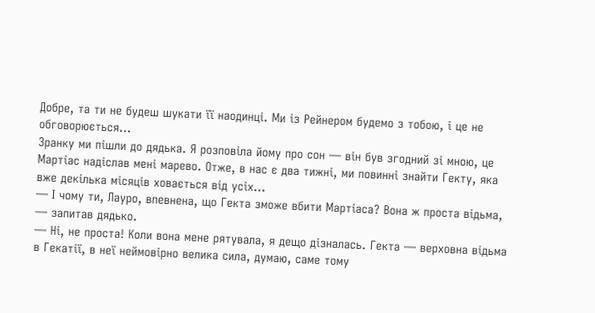Добре, та ти не будеш шукати її наодинці. Ми із Рейнером будемо з тобою, і це не обговорюється...
Зранку ми пішли до дядька. Я розповіла йому про сон — він був згодний зі мною, це Мартіас надіслав мені марево. Отже, в нас є два тижні, ми повинні знайти Гекту, яка вже декілька місяців ховається від усіх...
— І чому ти, Лауро, впевнена, що Гекта зможе вбити Мартіаса? Вона ж проста відьма, — запитав дядько.
— Ні, не проста! Коли вона мене рятувала, я дещо дізналась. Гекта — верховна відьма в Гекатії, в неї неймовірно велика сила, думаю, саме тому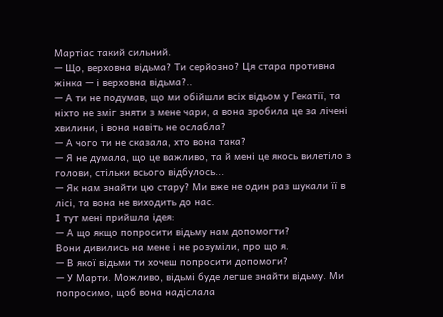Мартіас такий сильний.
— Що, верховна відьма? Ти серйозно? Ця стара противна жінка — і верховна відьма?..
— А ти не подумав, що ми обійшли всіх відьом у Гекатії, та ніхто не зміг зняти з мене чари, а вона зробила це за лічені хвилини, і вона навіть не ослабла?
— А чого ти не сказала, хто вона така?
— Я не думала, що це важливо, та й мені це якось вилетіло з голови, стільки всього відбулось...
— Як нам знайти цю стару? Ми вже не один раз шукали її в лісі, та вона не виходить до нас.
І тут мені прийшла ідея:
— А що якщо попросити відьму нам допомогти?
Вони дивились на мене і не розуміли, про що я.
— В якої відьми ти хочеш попросити допомоги?
— У Марти. Можливо, відьмі буде легше знайти відьму. Ми попросимо, щоб вона надіслала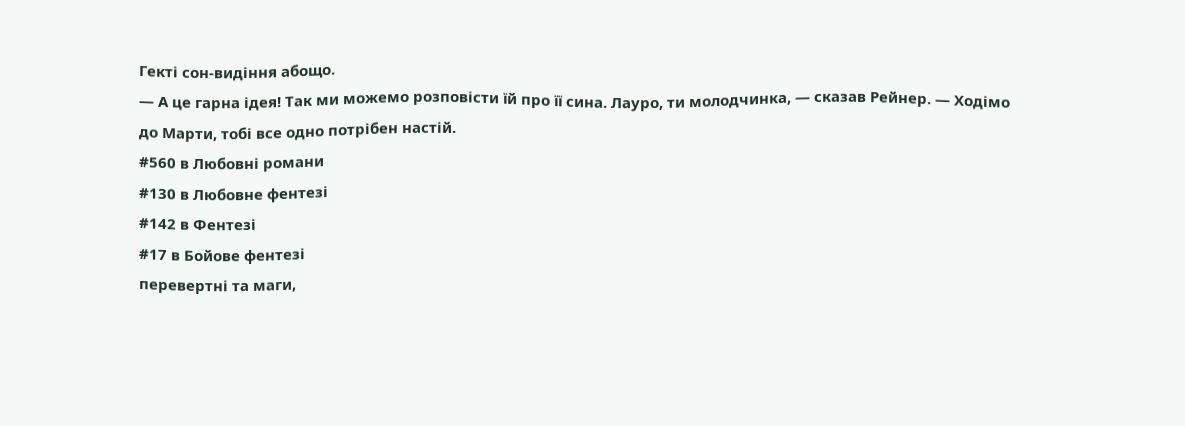Гекті сон-видіння абощо.
— А це гарна ідея! Так ми можемо розповісти їй про її сина. Лауро, ти молодчинка, — сказав Рейнер. — Ходімо до Марти, тобі все одно потрібен настій.
#560 в Любовні романи
#130 в Любовне фентезі
#142 в Фентезі
#17 в Бойове фентезі
перевертні та маги,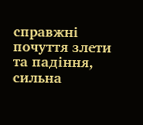справжні почуття злети та падіння, сильна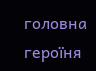головна героїня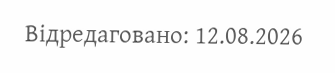Відредаговано: 12.08.2026